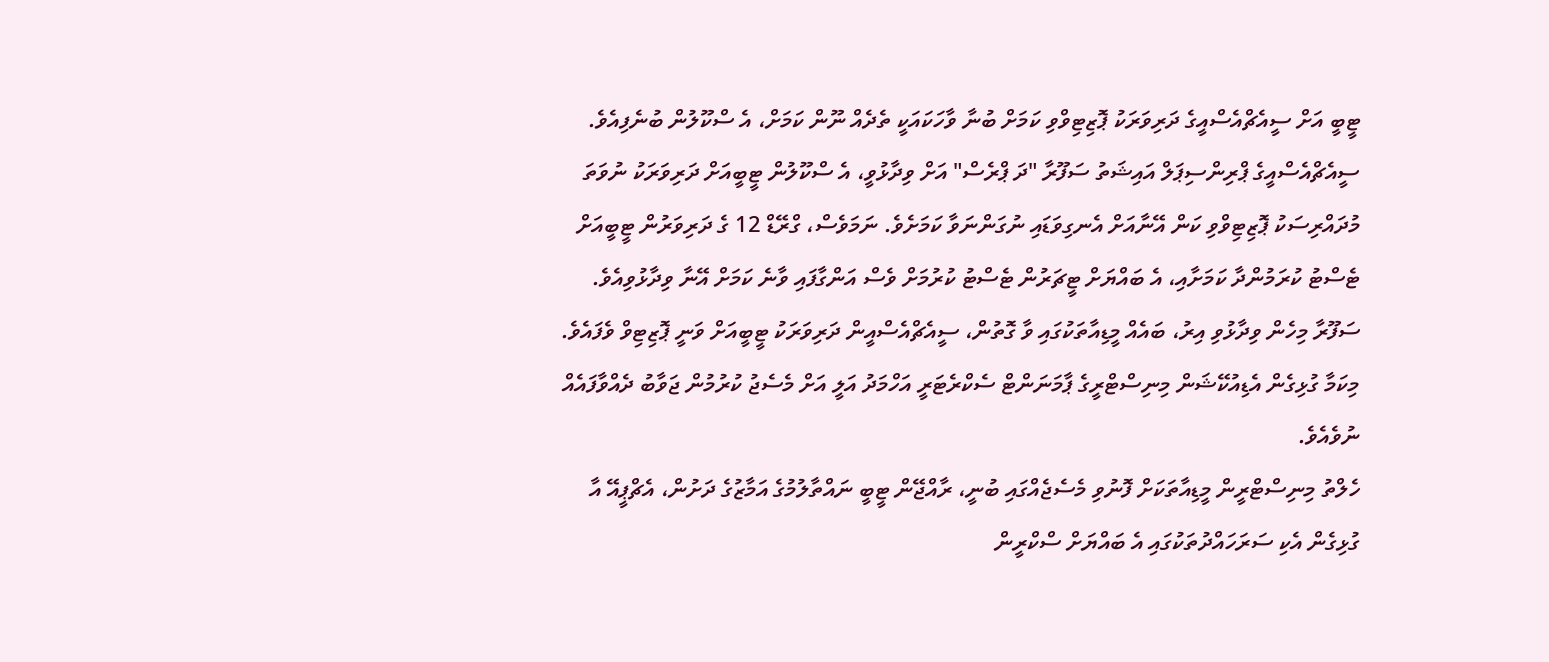ޓީބީ އަށް ސީއެޗްއެސްއީގެ ދަރިވަރަކު ޕޮޒިޓިވްވި ކަމަށް ބުނާ ވާހަކައަކީ ތެދެއް ނޫން ކަމަށް، އެ ސްކޫލުން ބުނެފިއެވެ.
ސީއެޗްއެސްއީގެ ޕްރިންސިޕަލް އައިޝަތު ސަފޫރާ "ދަ ޕްރެސް" އަށް ވިދާޅުވީ، އެ ސްކޫލުން ޓީބީއަށް ދަރިވަރަކު ނުވަތަ މުދައްރިސަކު ޕޮޒިޓިވްވި ކަން އޭނާއަށް އެނގިވަޑައި ނުގަންނަވާ ކަމަށެވެ. ނަމަވެސް، ގްރޭޑް 12 ގެ ދަރިވަރުން ޓީބީއަށް ޓެސްޓު ކުރަމުންދާ ކަމަށާއި، އެ ބައްޔަށް ޓީޗަރުން ޓެސްޓު ކުރުމަށް ވެސް އަންގާފައި ވާނެ ކަމަށް އޭނާ ވިދާޅުވިއެވެ.
ސަފޫރާ މިހެން ވިދާޅުވި އިރު، ބައެއް މީޑިއާތަކުގައި ވާ ގޮތުން، ސީއެޗްއެސްއީން ދަރިވަރަކު ޓީބީއަށް ވަނީ ޕޮޒިޓިވް ވެފައެވެ. މިކަމާ ގުޅިގެން އެޑިއުކޭޝަން މިނިސްޓްރީގެ ޕާމަނަންޓް ސެކްރެޓަރީ އަހްމަދު އަލީ އަށް މެސެޖު ކުރުމުން ޖަވާބު ދެއްވާފައެއް ނުވެއެވެ.
ހެލްތު މިނިސްޓްރީން މީޑިއާތަކަށް ފޮނުވި މެސެޖެއްގައި ބުނީ، ރާއްޖޭން ޓީބީ ނައްތާލުމުގެ އަމާޒުގެ ދަށުން، އެޗްޕީއޭ އާ ގުޅިގެން އެކި ސަރަހައްދުތަކުގައި އެ ބައްޔަށް ސްކްރީން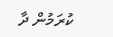ކުރަމުން ދާ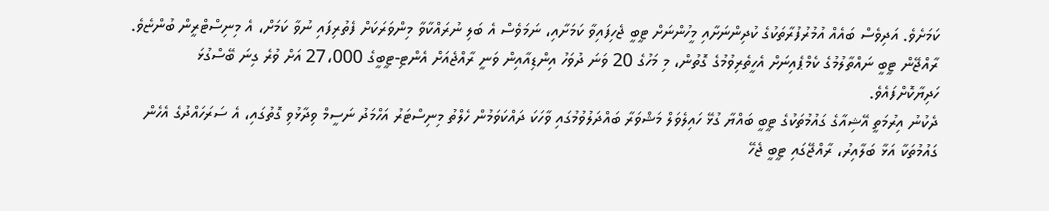ކަމަށެވެ. އަދިވެސް ބައެއް އުމުރުފުރާތަކުގެ ކުދިންނަށާއި މީހުންނަށް ޓީބީ ޖެހިފައިވާ ކަމަށާއި، ނަމަވެސް އެ ބަލި ނުރައްކާވާ މިންވަރަކަށް ފެތުރިފައި ނުވާ ކަމަށް، އެ މިނިސްޓްރީން ބުންޏެވެ.
ރާއްޖޭން ޓީބީ ނައްތާލުމުގެ ކެމްޕެއިނަށް އެހީތެރިވުމުގެ ގޮތުން، މި މަހުގެ 20 ވަނަ ދުވަހު އިންޑިއާއިން ވަނީ ރާއްޖެއަށް އެންޓި-ޓީބީގެ 27،000 އަށް ވުރެ ގިނަ ބޭސްގުޅަ ހަދިޔާކޮށްފައެވެ.
ދެކުނު އިރުމަތީ އޭޝިއާގެ ގައުމުތަކުގެ ޓީބީ ބައްޔާ ގުޅޭ ހައިލެވަލް މަޝްވަރާ ބައްދަލުވުމުގައި ވާހަކަ ދައްކަވަމުން ހެލްތު މިނިސްޓަރު އަހްމަދު ނަސީމް ވިދާޅުވި ގޮތުގައި، އެ ސަރަހައްދުގެ އެހެން ގައުމުތަކާ އަޅާ ބަލާއިރު، ރާއްޖޭގައި ޓީބީ ޖެހޭ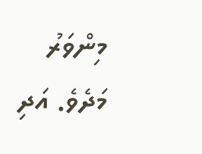މިންވަރު މަދެވެ. އަދި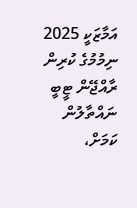އަމާޒަކީ 2025 ނިމުމުގެ ކުރިން ރާއްޖޭން ޓީބީ ނައްތާލުން ކަމަށް،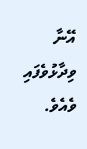އޭނާ ވިދާޅުވެފައި ވެއެވެ.